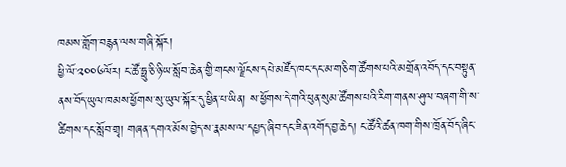ཁམས་གློག་བརྙན་ལས་གཞི་སྐོར།
ཕྱི་ལོ་༢༠༠༦ལོར། ང་ཚོ་ཧྥུ་ཅི་ཉི་ཡ་སློབ་ཆེན་གྱི་གངས་ལྗོངས་དཔེ་མཛོད་ཁང་དང་མ་གཅིག་ཚོགས་པའི་མགྲོན་འབོད་དང་བསྟུན་ནས་བོད་ཡུལ་ཁམས་ཕྱོགས་སུ་ཡུལ་སྐོར་དུ་ཕྱིན་པ་ཡིན། ས་ཕྱོགས་དེ་གའི་ཕུན་སུམ་ཚོགས་པའི་རིག་གནས་ཤུལ་བཞག་གི་ས་ཚིགས་དང་སློབ་གྲྭ། གཞན་དགའ་མོས་བྱེད་ས་རྣམས་ལ་དཔྱད་ཞིབ་དང་ཟིན་འགོད་བྱ་ཆེད། ང་ཚོའི་ཚན་ཁག་གིས་ཁྲོན་བོད་ཞིང་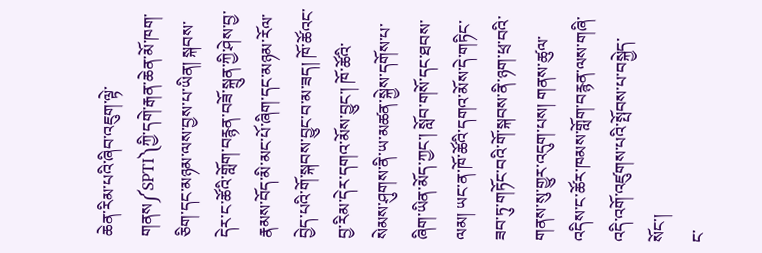ཆེན་རིམ་པའི་ཞིབ་འཇུག་ལྟེ་གནས༼SPTI༽ཀྱི་དགེ་རྒན་ཆེན་མོ་ཁག་ཅིག་དང་མཉམ་ལས་བྱས་པ་ཡིན། སྐབས་དེར་ང་ཚོའི་གློག་བརྙན་བཟོ་སྐྲུན་ཀྱི་ཤེས་བྱ་རྣམས་བོད་མི་མང་པོ་ཞིག་དང་མཉམ་རོལ་བྱེད་པའི་གོ་སྐབས་བྱུང་བ་མ་ཟད། ཁོ་ཚོའང་བྱ་རིམ་དེར་དགའ་མོས་བྱུང་། ཁོ་ཚོའི་སེམས་ཤུགས་ནི་ཡ་མཚན་སྐྱེས་དགོས་པ་ཞིག་ཡིན་མོད་ཀྱང་། སློབ་གསོ་དང་ཐབས་ལམ། ཡང་ན་ཁོ་ཚོའི་དགའ་མོས་དེ་གཏིང་ཟབ་ཏུ་གཏོང་བའི་གོ་སྐབས་ནི་ཉག་ཕྲ་བའི་གནས་སུ་གྱུར་འདུག་པས། གནས་ཚུལ་འདིས་ང་ཚོར་ཁམས་གློག་བརྙན་ལས་གཞི་འདི་འགོ་འཛུགས་པའི་སྤོབས་པ་བསྐྱེད་སོང་།
ང་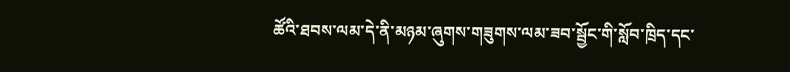ཚོའི་ཐབས་ལམ་དེ་ནི་མཉམ་ཞུགས་གཟུགས་ལམ་ཟབ་སྦྱོང་གི་སློབ་ཁྲིད་དང་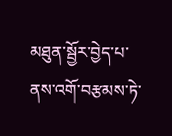མཐུན་སྦྱོར་བྱེད་པ་ནས་འགོ་བརྩམས་ཏེ་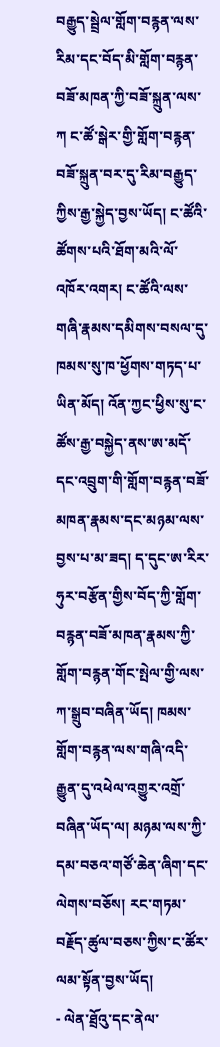བརྒྱུད་སྦྲེལ་གློག་བརྙན་ལས་རིམ་དང་བོད་མི་གློག་བརྙན་བཟོ་མཁན་ཀྱི་བཟོ་སྐྲུན་ལས་ཀ ང་ཚོ་སྒེར་གྱི་གློག་བརྙན་བཟོ་སྐྲུན་བར་དུ་རིམ་བརྒྱུད་ཀྱིས་རྒྱ་སྐྱེད་བྱས་ཡོད། ང་ཚོའི་ཚོགས་པའི་ཐོག་མའི་ལོ་འཁོར་འགར། ང་ཚོའི་ལས་གཞི་རྣམས་དམིགས་བསལ་དུ་ཁམས་སུ་ཁ་ཕྱོགས་གཏད་པ་ཡིན་མོད། འོན་ཀྱང་ཕྱིས་སུ་ང་ཚོས་རྒྱ་བསྐྱེད་ནས་ཨ་མདོ་དང་འབྲུག་གི་གློག་བརྙན་བཟོ་མཁན་རྣམས་དང་མཉམ་ལས་བྱས་པ་མ་ཟད། ད་དུང་ཨ་རིར་ཧུར་བརྩོན་གྱིས་བོད་ཀྱི་གློག་བརྙན་བཟོ་མཁན་རྣམས་ཀྱི་གློག་བརྙན་གོང་སྤེལ་གྱི་ལས་ཀ་སྒྲུབ་བཞིན་ཡོད། ཁམས་གློག་བརྙན་ལས་གཞི་འདི་རྒྱུན་དུ་འཕེལ་འགྱུར་འགྲོ་བཞིན་ཡོད་ལ། མཉམ་ལས་ཀྱི་དམ་བཅའ་གཙོ་ཆེན་ཞིག་དང་ལེགས་བཅོས། རང་གཏམ་བརྗོད་ཚུལ་བཅས་ཀྱིས་ང་ཚོར་ལམ་སྟོན་བྱས་ཡོད།
- ལེན་ཐྲོའུ་དང་ནེལ་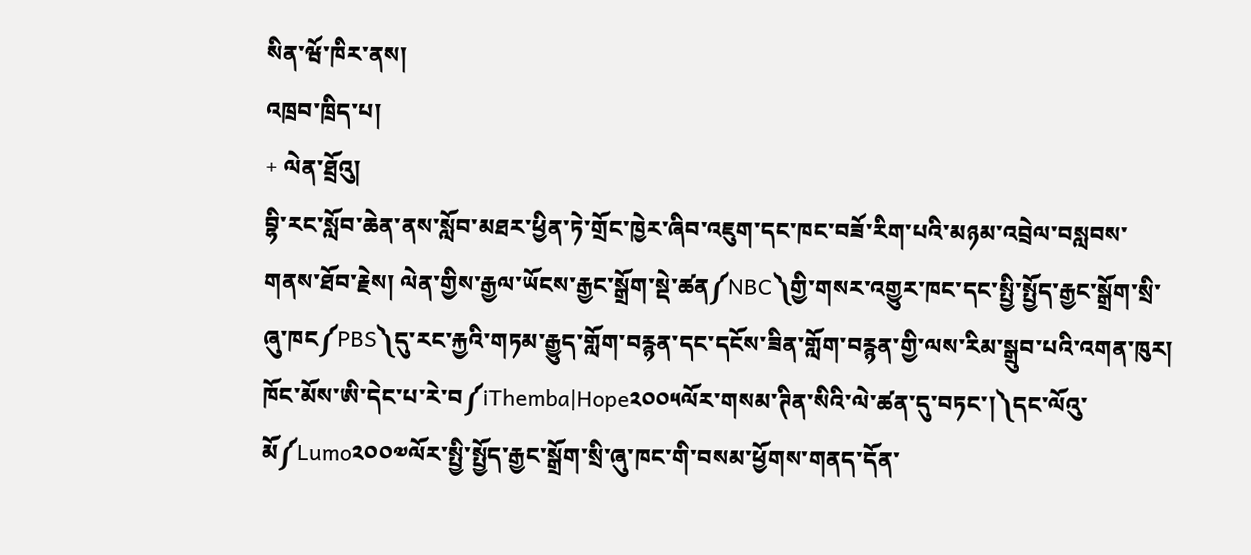སིན་ཝོ་ཁིར་ནས།
འཁྲབ་ཁྲིད་པ།
+ ལེན་ཐྲོའུ།
བྷི་རང་སློབ་ཆེན་ནས་སློབ་མཐར་ཕྱིན་ཏེ་གྲོང་ཁྱེར་ཞིབ་འཇུག་དང་ཁང་བཟོ་རིག་པའི་མཉམ་འབྲེལ་བསླབས་གནས་ཐོབ་རྗེས། ལེན་གྱིས་རྒྱལ་ཡོངས་རྒྱང་སྒྲོག་སྡེ་ཚན༼NBC༽གྱི་གསར་འགྱུར་ཁང་དང་སྤྱི་སྤྱོད་རྒྱང་སྒྲོག་སྲི་ཞུ་ཁང༼PBS༽དུ་རང་རྐྱའི་གཏམ་རྒྱུད་གློག་བརྙན་དང་དངོས་ཟིན་གློག་བརྙན་གྱི་ལས་རིམ་སྒྲུབ་པའི་འགན་ཁུར། ཁོང་མོས་ཨི་དེང་པ་རེ་བ༼iThemba|Hope༢༠༠༥ལོར་གསམ་ཊིན་སིའི་ལེ་ཚན་དུ་བཏང་།༽དང་ལོའུ་མོ༼Lumo༢༠༠༧ལོར་སྤྱི་སྤྱོད་རྒྱང་སྒྲོག་སྲི་ཞུ་ཁང་གི་བསམ་ཕྱོགས་གནད་དོན་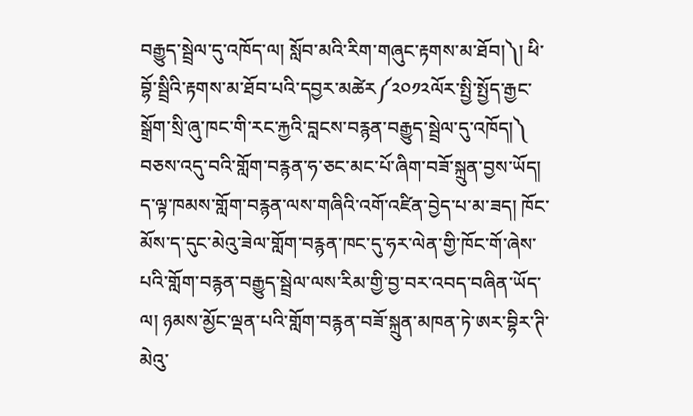བརྒྱུད་སྦྲེལ་དུ་འཁོད་ལ། སློབ་མའི་རིག་གཞུང་རྟགས་མ་ཐོབ།༽། ཕི་བྷོ་སྦྲིའི་རྟགས་མ་ཐོབ་པའི་དབྱར་མཚེར༼༢༠༡༢ལོར་སྤྱི་སྤྱོད་རྒྱང་སྒྲོག་སྲི་ཞུ་ཁང་གི་རང་རྐྱའི་བླངས་བརྙན་བརྒྱུད་སྦྲེལ་དུ་འཁོད།༽ བཅས་འདུ་བའི་གློག་བརྙན་ཧ་ཅང་མང་པོ་ཞིག་བཟོ་སྐྲུན་བྱས་ཡོད། ད་ལྟ་ཁམས་གློག་བརྙན་ལས་གཞིའི་འགོ་འཛིན་བྱེད་པ་མ་ཟད། ཁོང་མོས་ད་དུང་མེའུ་ཟེལ་གློག་བརྙན་ཁང་དུ་ཧར་ལེན་གྱི་ཁོང་གོ་ཞེས་པའི་གློག་བརྙན་བརྒྱུད་སྦྲེལ་ལས་རིམ་གྱི་བྱ་བར་འབད་བཞིན་ཡོད་ལ། ཉམས་མྱོང་ལྡན་པའི་གློག་བརྙན་བཟོ་སྐྲུན་མཁན་ཏེ་ཨར་བྷིར་ཊི་མེའུ་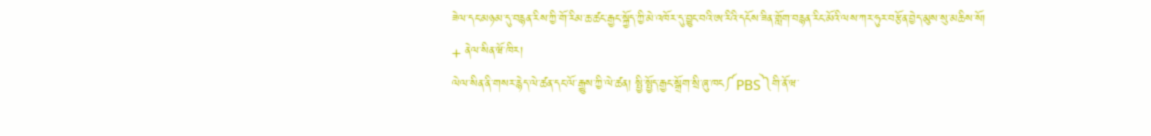ཟེལ་དང་མཉམ་དུ་བརྙན་རིས་ཀྱི་གོ་རིམ་ཆ་ཚང་རྒྱང་སྐྱོད་ཀྱི་མེ་འཁོར་དུ་བྱུང་བའི་ཨ་རིའི་དངོས་ཟིན་གློག་བརྙན་རིང་མོའི་ལས་ཀར་ཧུར་བརྩོན་བྱེད་མུས་སུ་མཆིས་སོ།
+ ནེལ་སིན་ཝོ་ཁིར།
ལེལ་སིན་ནི་གསར་རྙེད་ལེ་ཚན་དང་ལོ་རྒྱུས་ཀྱི་ལེ་ཚན། སྤྱི་སྤྱོད་རྒྱང་སྒྲོག་སྲི་ཞུ་ཁང༼PBS༽གི་ནོ་ཝ་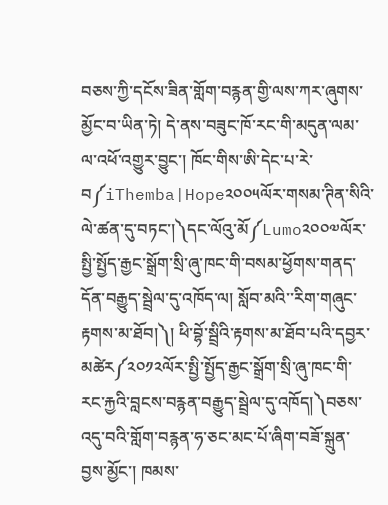བཅས་ཀྱི་དངོས་ཟིན་གློག་བརྙན་གྱི་ལས་ཀར་ཞུགས་མྱོང་བ་ཡིན་ཏེ། དེ་ནས་བཟུང་ཁོ་རང་གི་མདུན་ལམ་ལ་འཕོ་འགྱུར་བྱུང་། ཁོང་གིས་ཨི་དེང་པ་རེ་བ༼iThemba|Hope༢༠༠༥ལོར་གསམ་ཊིན་སིའི་ལེ་ཚན་དུ་བཏང་།༽དང་ལོའུ་མོ༼Lumo༢༠༠༧ལོར་སྤྱི་སྤྱོད་རྒྱང་སྒྲོག་སྲི་ཞུ་ཁང་གི་བསམ་ཕྱོགས་གནད་དོན་བརྒྱུད་སྦྲེལ་དུ་འཁོད་ལ། སློབ་མའི་་རིག་གཞུང་རྟགས་མ་ཐོབ།༽། ཕི་བྷོ་སྦྲིའི་རྟགས་མ་ཐོབ་པའི་དབྱར་མཚེར༼༢༠༡༢ལོར་སྤྱི་སྤྱོད་རྒྱང་སྒྲོག་སྲི་ཞུ་ཁང་གི་རང་རྐྱའི་བླངས་བརྙན་བརྒྱུད་སྦྲེལ་དུ་འཁོད།༽བཅས་འདུ་བའི་གློག་བརྙན་ཧ་ཅང་མང་པོ་ཞིག་བཟོ་སྐྲུན་བྱས་མྱོང་། ཁམས་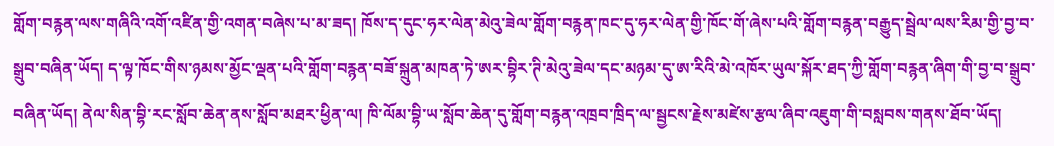གློག་བརྙན་ལས་གཞིའི་འགོ་འཛིན་གྱི་འགན་བཞེས་པ་མ་ཟད། ཁོས་ད་དུང་ཧར་ལེན་མེའུ་ཟེལ་གློག་བརྙན་ཁང་དུ་ཧར་ལེན་གྱི་ཁོང་གོ་ཞེས་པའི་གློག་བརྙན་བརྒྱུད་སྦྲེལ་ལས་རིམ་གྱི་བྱ་བ་སྒྲུབ་བཞིན་ཡོད། ད་ལྟ་ཁོང་གིས་ཉམས་མྱོང་ལྡན་པའི་གློག་བརྙན་བཟོ་སྐྲུན་མཁན་ཏེ་ཨར་བྷིར་ཊི་མེའུ་ཟེལ་དང་མཉམ་དུ་ཨ་རིའི་མེ་འཁོར་ཡུལ་སྐོར་ཐད་ཀྱི་གློག་བརྙན་ཞིག་གི་བྱ་བ་སྒྲུབ་བཞིན་ཡོད། ནེལ་སིན་བྷི་རང་སློབ་ཆེན་ནས་སློབ་མཐར་ཕྱིན་ལ། ཁི་ལོམ་བྷི་ཡ་སློབ་ཆེན་དུ་གློག་བརྙན་འཁྲབ་ཁྲིད་ལ་སྦྱངས་རྗེས་མཛེས་རྩལ་ཞིབ་འཇུག་གི་བསླབས་གནས་ཐོབ་ཡོད།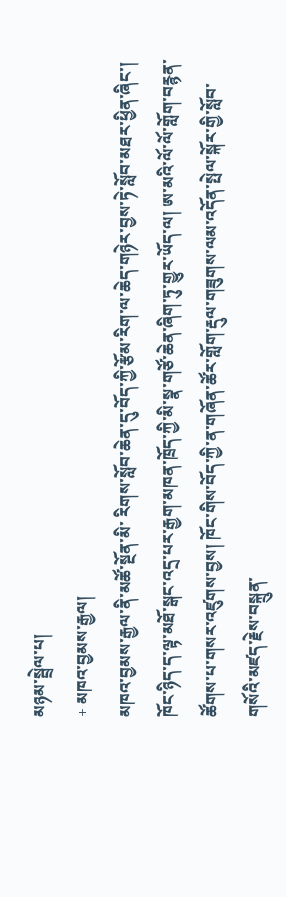མཉམ་སྦྲེལ་པ།
+ མཁའ་བྱམས་རྒྱལ།
མཁའ་བྱམས་རྒྱལ་ནི་མཚོ་སྔོན་མི་ རིགས་སློབ་ཆེན་དུ་བོད་ཀྱི་རྩོམ་རིག་ལ་ཆེད་གཉེར་བྱས་ཏེ་སློབ་མཐར་ཕྱིན་ཞིང་། ཁོང་ཉིད་ད་ལྟ་མཐོ་སྒང་འདྲ་པར་རྒྱག་མཁན་ཁྲོད་ཀྱི་མི་སྣ་གཙོ་ཆེན་ཞིག་ཏུ་གྱུར་ཡོད་ལ། ཨ་མའི་ལོ་ལོ་གློག་བརྙན་ཚོགས་པ་གསར་འཛུགས་བྱས། ཁོང་གིས་བོད་ཀྱི་ན་གཞོན་ཚོར་གློག་རྡུལ་གཟུགས་ལམ་འདོན་སྤེལ་སྐོར་གྱི་སློབ་གསོའི་མཛད་རྗེས་བསྐྲུན་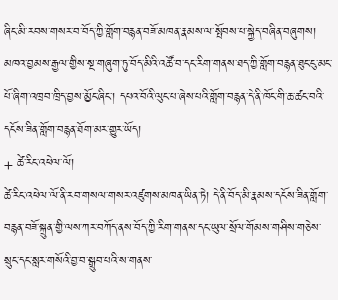ཞིང་མི་རབས་གསར་བ་བོད་ཀྱི་གློག་བརྙན་བཟོ་མཁན་རྣམས་ལ་སྤོབས་པ་སྐྱེད་བཞིན་བཞུགས། མཁའ་བྱམས་རྒྱལ་གྱིས་སྔ་གཞུག་ཏུ་བོད་མིའི་འཚོ་བ་དང་རིག་གནས་ཐད་ཀྱི་གློག་བརྙན་ཐུང་ངུ་མང་པོ་ཞིག་འཁྲབ་ཁྲིད་བྱས་མྱོང་ཞིང་། དཔའ་བོའི་ལུང་པ་ཞེས་པའི་གློག་བརྙན་དེ་ནི་ཁོང་གི་ཆ་ཚང་བའི་དངོས་ཟིན་གློག་བརྙན་ཐོག་མར་གྱུར་ཡོད།
+ ཚེ་རིང་འཕེལ་ལོ།
ཚེ་རིང་འཕེལ་ལོ་ནི་རབ་གསལ་གསར་འཛུགས་མཁན་ཡིན་ཏེ། དེ་ནི་བོད་མི་རྣམས་དངོས་ཟིན་གློག་བརྙན་བཟོ་སྐྲུན་གྱི་ལས་ཀར་བཀོད་ནས་བོད་ཀྱི་རིག་གནས་དང་ཡུལ་སྲོལ་གོམས་གཤིས་གཅེས་སྲུང་དང་སླར་གསོའི་བྱ་བ་སྒྲུབ་པའི་ས་གནས་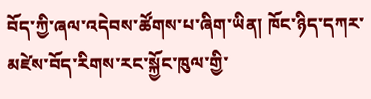བོད་ཀྱི་ཞལ་འདེབས་ཚོགས་པ་ཞིག་ཡིན། ཁོང་ཉིད་དཀར་མཛེས་བོད་རིགས་རང་སྐྱོང་ཁུལ་གྱི་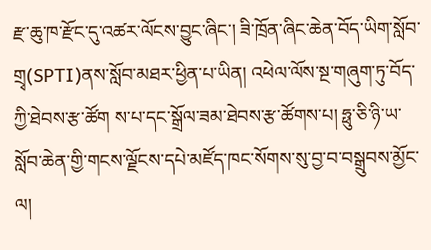རྫ་ཆུ་ཁ་རྫོང་དུ་འཚར་ལོངས་བྱུང་ཞིང་། ཟི་ཁྲོན་ཞིང་ཆེན་བོད་ཡིག་སློབ་གྲྭ(SPTI)ནས་སློབ་མཐར་ཕྱིན་པ་ཡིན། འཕེལ་ལོས་སྔ་གཞུག་ཏུ་བོད་ཀྱི་ཐེབས་རྩ་ཚོག ས་པ་དང་སྒྲོལ་ཟམ་ཐེབས་རྩ་ཚོགས་པ། ཧྥུ་ཅི་ཉི་ཡ་སློབ་ཆེན་གྱི་གངས་ལྗོངས་དཔེ་མཛོད་ཁང་སོགས་སུ་བྱ་བ་བསྒྲུབས་མྱོང་ལ།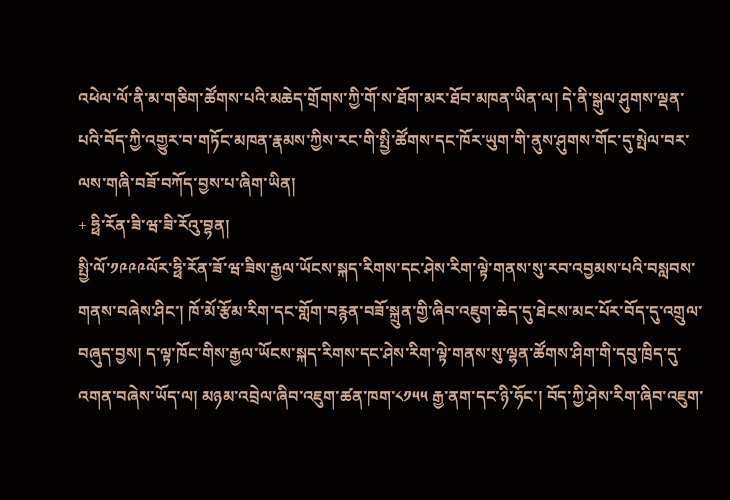འཕེལ་ལོ་ནི་མ་གཅིག་ཚོགས་པའི་མཆེད་གྲོགས་ཀྱི་གོ་ས་ཐོག་མར་ཐོབ་མཁན་ཡིན་ལ། དེ་ནི་སྒུལ་ཤུགས་ལྡན་པའི་བོད་ཀྱི་འགྱུར་བ་གཏོང་མཁན་རྣམས་ཀྱིས་རང་གི་སྤྱི་ཚོགས་དང་ཁོར་ཡུག་གི་ནུས་ཤུགས་གོང་དུ་སྤེལ་བར་ལས་གཞི་བཟོ་བཀོད་བྱས་པ་ཞིག་ཡིན།
+ ཧྥི་རོན་ཟི་ཝ་ཟི་རོའུ་བྷན།
སྤྱི་ལོ་༡༩༩༩ལོར་ཧྥི་རོན་ཟོ་ཝ་ཟིས་རྒྱལ་ཡོངས་སྐད་རིགས་དང་ཤེས་རིག་ལྟེ་གནས་སུ་རབ་འབྱམས་པའི་བསླབས་གནས་བཞེས་ཤིང་། ཁོ་མོ་རྩོམ་རིག་དང་གློག་བརྙན་བཟོ་སྐྲུན་གྱི་ཞིབ་འཇུག་ཆེད་དུ་ཐེངས་མང་པོར་བོད་དུ་འགྲུལ་བཞུད་བྱས། ད་ལྟ་ཁོང་གིས་རྒྱལ་ཡོངས་སྐད་རིགས་དང་ཤེས་རིག་ལྟེ་གནས་སུ་ལྷན་ཚོགས་ཤིག་གི་དབུ་ཁྲིད་དུ་འགན་བཞེས་ཡོད་ལ། མཉམ་འབྲེལ་ཞིབ་འཇུག་ཚན་ཁག་༨༡༥༥ རྒྱ་ནག་དང་ཉི་ཧོང་། བོད་ཀྱི་ཤེས་རིག་ཞིབ་འཇུག་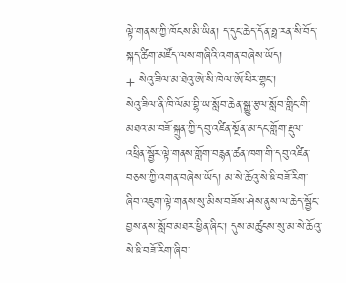ལྟེ་གནས་ཀྱི་ཁོངས་མི་ཡིན། ད་དུང་ཆེད་དོན་ཧྥ་རན་སི་བོད་སྐད་ཚིག་མཛོད་ལས་གཞིའི་འགན་བཞེས་ཡོད།
+ སེའུ་ཟིལ་མ་ཐེའུ་ཨེ་སི་ཁེལ་ཨོ་ཕིར་གྷང་།
སེའུ་ཟིལ་ནི་ཁི་ལོམ་བྷི་ཡ་སློབ་ཆེན་སྒྱུ་རྩལ་སློབ་གླིང་གི་མཐའ་མ་བཟོ་སྐྲུན་ཀྱི་དབུ་འཛིན་སྔོན་མ་དང་གློག་རྡུལ་འཕྲིན་སྦྱོར་ལྟེ་གནས་གློག་བརྙན་ཚན་ཁག་གི་དབུ་འཛིན་བཅས་ཀྱི་འགན་བཞེས་ཡོད། མ་སེ་ཆོའུ་སེ་ཋི་བཟོ་རིག་ཞིབ་འཇུག་ལྟེ་གནས་སུ་མིས་བཟོས་ཤེས་ནུས་ལ་ཆེད་སྦྱོང་བྱས་ནས་སློབ་མཐར་ཕྱིན་ཞིང་། དུས་མཚུངས་སུ་མ་སེ་ཆོའུ་སེ་ཋི་བཟོ་རིག་ཞིབ་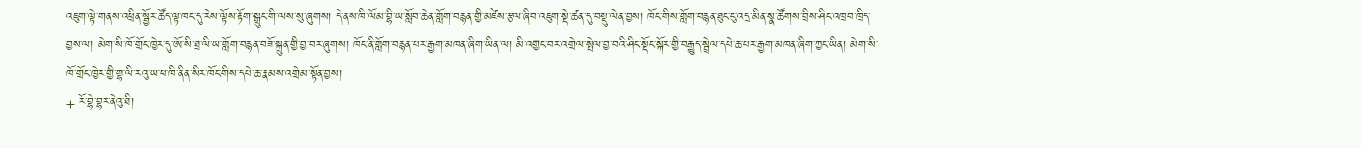འཇུག་ལྟེ་གནས་འཕྲིན་སྦྱོར་ཚོད་ལྟ་ཁང་དུ་རེས་ལྟོས་རྟོག་སྒྲུང་གི་ལས་སུ་ཞུགས། དེ་ནས་ཁི་ལོམ་བྷི་ཡ་སློབ་ཆེན་གློག་བརྙན་གྱི་མཛེས་རྩལ་ཞིབ་འཇུག་སྡེ་ཚན་དུ་བསྡུ་ལེན་བྱས། ཁོང་གིས་གློག་བརྙན་ཐུང་ངུ་འདྲ་མིན་སྣ་ཚོགས་བྲིས་ཤིང་འཁྲབ་ཁྲིད་བྱས་ལ། མེག་སི་ཁོ་གྲོང་ཁྱེར་དུ་ཨོ་སི་ཐྲ་ལི་ཡ་གློག་བརྙན་བཟོ་སྐྲུན་གྱི་བྱ་བར་ཞུགས། ཁོང་ནི་གློག་བརྙན་པར་རྒྱག་མཁན་ཞིག་ཡིན་ལ། མི་འགྱང་བར་འགྲེལ་སྤེལ་བྱ་བའི་ཤིང་སྡོང་སྐོར་གྱི་བརྒྱུད་སྦྲེལ་དཔེ་ཆ་པར་རྒྱག་མཁན་ཞིག་ཀྱང་ཡིན། མེག་སི་ཁོ་གྲོང་ཁྱེར་གྱི་གྷ་ལི་རའུ་ཡ་ཕ་ཁི་ནིན་སིར་ཁོང་གིས་དཔེ་ཆ་རྣམས་འགྲེམ་སྟོན་བྱས།
+ རོ་བྷེ་བྷར་ནེའུ་ཐི།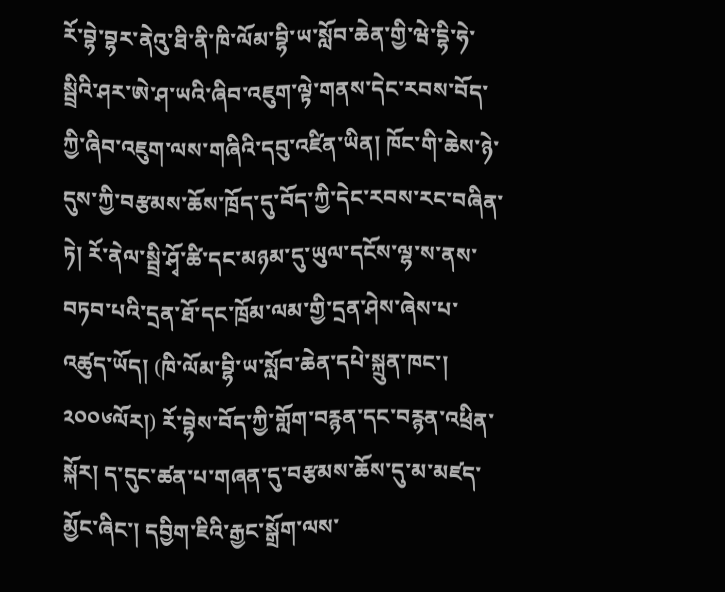རོ་བྷེ་བྷར་ནེའུ་ཐི་ནི་ཁི་ལོམ་བྷི་ཡ་སློབ་ཆེན་གྱི་ཝེ་དྷི་ཧེ་སྦྲིའི་ཤར་ཨེ་ཤ་ཡའི་ཞིབ་འཇུག་ལྟེ་གནས་དེང་རབས་བོད་ཀྱི་ཞིབ་འཇུག་ལས་གཞིའི་དབུ་འཛིན་ཡིན། ཁོང་གི་ཆེས་ཉེ་དུས་ཀྱི་བརྩམས་ཆོས་ཁྲོད་དུ་བོད་ཀྱི་དེང་རབས་རང་བཞིན་ཏེ། རོ་ནེལ་སྦྲི་ཤྭོ་ཚི་དང་མཉམ་དུ་ཡུལ་དངོས་ལྷ་ས་ནས་བཏབ་པའི་དྲན་ཐོ་དང་ཁྲོམ་ལམ་གྱི་དྲན་ཤེས་ཞེས་པ་འཚུད་ཡོད། (ཁི་ལོམ་བྷི་ཡ་སློབ་ཆེན་དཔེ་སྐྲུན་ཁང་། ༢༠༠༦ལོར།) རོ་བྷེས་བོད་ཀྱི་གློག་བརྙན་དང་བརྙན་འཕྲིན་སྐོར། ད་དུང་ཚན་པ་གཞན་དུ་བརྩམས་ཆོས་དུ་མ་མཛད་མྱོང་ཞིང་། དབྱིག་ཇིའི་རྒྱང་སྒྲོག་ལས་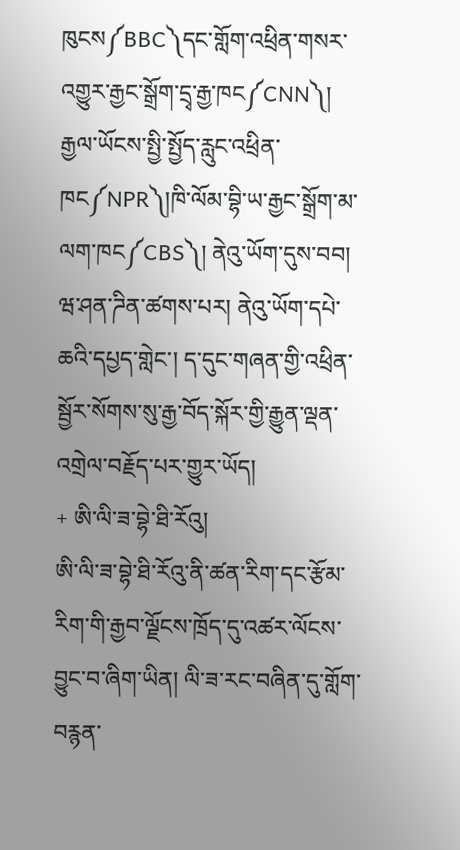ཁུངས༼BBC༽དང་གློག་འཕྲིན་གསར་འགྱུར་རྒྱང་སྒྲོག་དྲྭ་རྒྱ་ཁང༼CNN༽། རྒྱལ་ཡོངས་སྤྱི་སྤྱོད་རླུང་འཕྲིན་ཁང༼NPR༽།ཁི་ལོམ་བྷི་ཡ་རྒྱང་སྒྲོག་མ་ལག་ཁང༼CBS༽། ནེའུ་ཡོག་དུས་བབ། ཝ་ཤན་ཌིན་ཚགས་པར། ནེའུ་ཡོག་དཔེ་ཆའི་དཔྱད་གླེང་། ད་དུང་གཞན་གྱི་འཕྲིན་སྦྱོར་སོགས་སུ་རྒྱ་བོད་སྐོར་གྱི་རྒྱུན་ལྡན་འགྲེལ་བརྗོད་པར་གྱུར་ཡོད།
+ ཨི་ལི་ཟ་བྷེ་ཐི་རོའུ།
ཨི་ལི་ཟ་བྷེ་ཐི་རོའུ་ནི་ཚན་རིག་དང་རྩོམ་རིག་གི་རྒྱབ་ལྗོངས་ཁྲོད་དུ་འཚར་ལོངས་བྱུང་བ་ཞིག་ཡིན། ལི་ཟ་རང་བཞིན་དུ་གློག་བརྙན་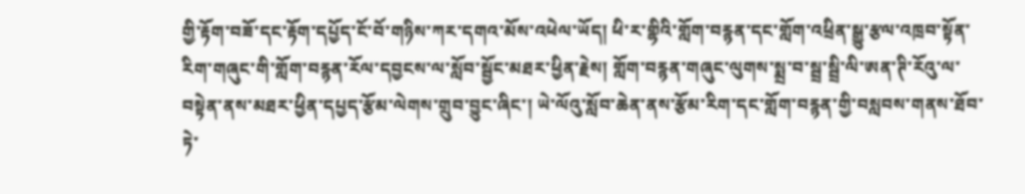གྱི་རྟོག་བཟོ་དང་རྟོག་དཔྱོད་ངོ་བོ་གཉིས་ཀར་དགའ་མོས་འཕེལ་ཡོད། ཕི་ར་གྷིའི་གློག་བརྙན་དང་གློག་འཕྲིན་སྒྱུ་རྩལ་འཁྲབ་སྟོན་རིག་གཞུང་གི་གློག་བརྙན་རོལ་དབྱངས་ལ་སློབ་སྦྱོང་མཐར་ཕྱིན་རྗེས། གློག་བརྙན་གཞུང་ལུགས་སྨྲ་བ་སྦྲ་སྦྲི་ལི་ཨན་ཊི་རོའུ་ལ་བསྟེན་ནས་མཐར་ཕྱིན་དཔྱད་རྩོམ་ལེགས་གྲུབ་བྱུང་ཞིང་། ཡེ་ལོའུ་སློབ་ཆེན་ནས་རྩོམ་རིག་དང་གློག་བརྙན་གྱི་བསླབས་གནས་ཐོབ་ཏེ་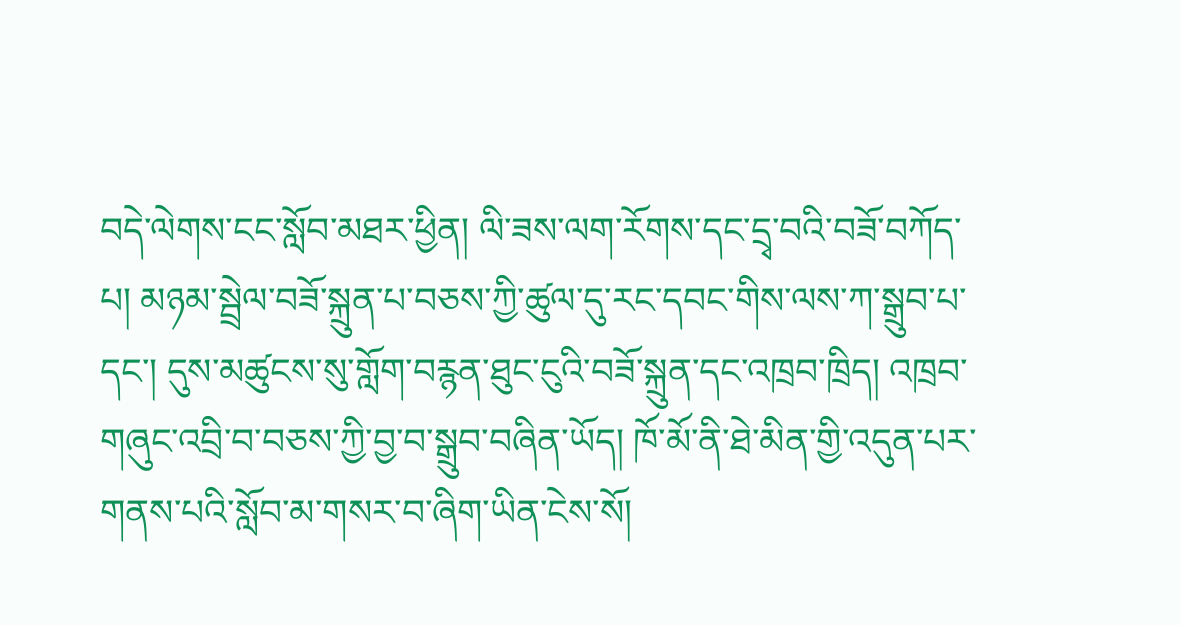བདེ་ལེགས་ངང་སློབ་མཐར་ཕྱིན། ལི་ཟས་ལག་རོགས་དང་དྲྭ་བའི་བཟོ་བཀོད་པ། མཉམ་སྦྲེལ་བཟོ་སྐྲུན་པ་བཅས་ཀྱི་ཚུལ་དུ་རང་དབང་གིས་ལས་ཀ་སྒྲུབ་པ་དང་། དུས་མཚུངས་སུ་གློག་བརྙན་ཐུང་ངུའི་བཟོ་སྐྲུན་དང་འཁྲབ་ཁྲིད། འཁྲབ་གཞུང་འབྲི་བ་བཅས་ཀྱི་བྱ་བ་སྒྲུབ་བཞིན་ཡོད། ཁོ་མོ་ནི་ཐེ་མིན་གྱི་འདུན་པར་གནས་པའི་སློབ་མ་གསར་བ་ཞིག་ཡིན་ངེས་སོ།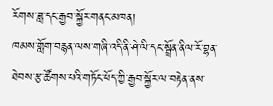རོགས་ཟླ་དང་རྒྱབ་སྐྱོར་གནང་མཁན།
ཁམས་གློག་བརྙན་ལས་གཞི་འདི་ནི་ཤེ་ལི་དང་སྦྲོན་ནིལ་རོ་བྷན་ཐེབས་རྩ་ཚོགས་པའི་གཏོང་ཕོད་ཀྱི་རྒྱབ་སྐྱོར་ལ་བརྟེན་ནས་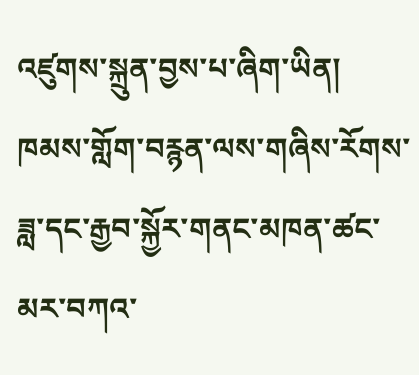འཛུགས་སྐྲུན་བྱས་པ་ཞིག་ཡིན།
ཁམས་གློག་བརྙན་ལས་གཞིས་རོགས་ཟླ་དང་རྒྱབ་སྐྱོར་གནང་མཁན་ཚང་མར་བཀའ་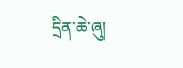དྲིན་ཆེ་ཞུ།